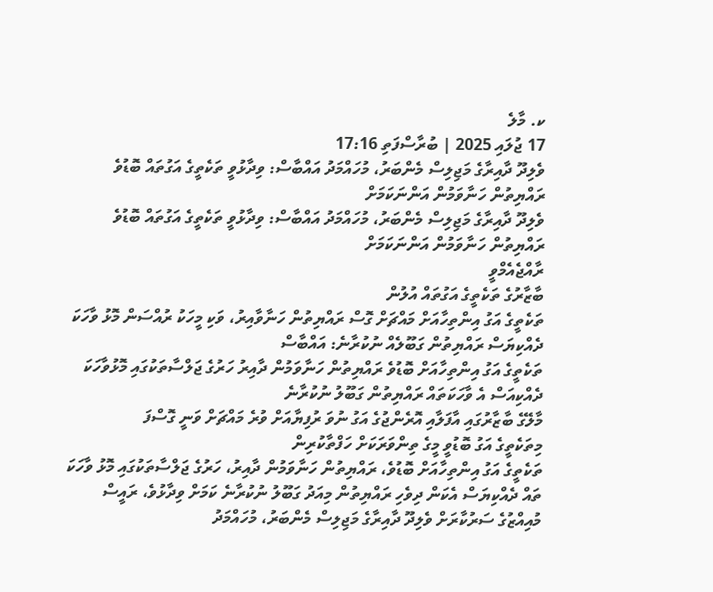ކ. މާލެ
17 ޖުލައި 2025 | ބުރާސްފަތި 17:16
ވެލިދޫ ދާއިރާގެ މަޖިލިސް މެންބަރު، މުހައްމަދު އައްބާސް: ވިދާޅުވީ ތަކެތީގެ އަގުތައް ބޮޑުވެ ރައްޔިތުން ހަނާވަމުން އަންނަކަމަށް
ވެލިދޫ ދާއިރާގެ މަޖިލިސް މެންބަރު، މުހައްމަދު އައްބާސް: ވިދާޅުވީ ތަކެތީގެ އަގުތައް ބޮޑުވެ ރައްޔިތުން ހަނާވަމުން އަންނަކަމަށް
ރާއްޖެއެމްވީ
ބާޒާރުގެ ތަކެތީގެ އަގުތައް އުލުން
ތަކެތީގެ އަގު އިންތިހާއަށް މައްޗަށް ގޮސް ރައްޔިތުން ހަނާވާއިރު، ވަކި މީހަކު ރުއްސަން މޮޅު ވާހަކަ ދެއްކިޔަސް ރައްޔިތުން ގަބޫލެއް ނުކުރާނެ: އައްބާސް
ތަކެތީގެ އަގު އިންތިހާއަށް ބޮޑުވެ ރައްޔިތުން ހަނާވަމުން ދާއިރު ހަރުގެ ޖަލްސާތަކުގައި މޮޅުވާހަކަ ދެއްކިއަސް އެ ވާހަކަތައް ރައްޔިތުން ގަބޫލު ނުކުރާނެ
މާލޭގެ ބާޒާރުގައި އާފަލާއި އޮރެންޖުގެ އަގު ނުވަ ރުފިޔާއަށް ވުރެ މައްޗަށް ވަނީ ގޮސްފަ
މިތަކެތީގެ އަގު ބޮޑުވީ މީގެ ތިންވަރަކަށް ހަފްތާކުރިން
ތަކެތީގެ އަގު އިންތިހާއަށް ބޮޑުވެ، ރައްޔިތުން ހަނާވަމުން ދާއިރު، ހަރުގެ ޖަލްސާތަކުގައި މޮޅު ވާހަކަ ތައް ދެއްކިޔަސް އެކަން ދިވެހި ރައްޔިތުން މިއަދު ގަބޫލު ނުކުރާނެ ކަމަށް ވިދާޅުވެ، ރައީސް މުއިއްޒުގެ ސަރުކާރަށް ވެލިދޫ ދާއިރާގެ މަޖިލިސް މެންބަރު، މުހައްމަދު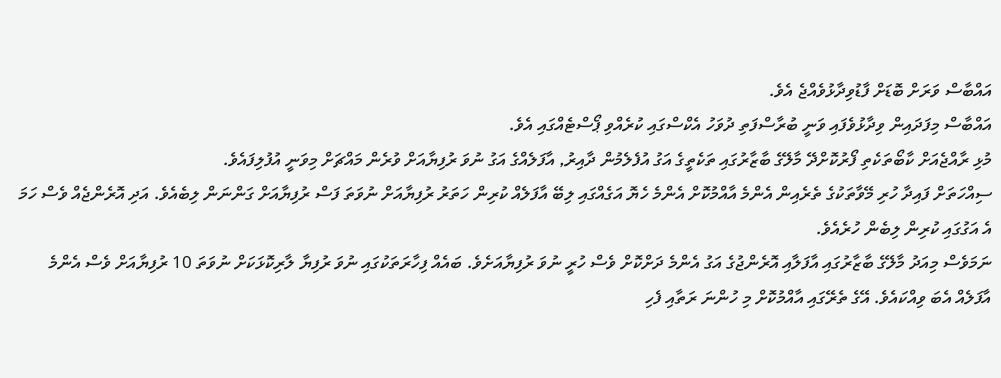އައްބާސް ވަރަށް ބޮޑަށް ފާޑުވިދާޅުވެއްޖެ އެވެ.
އައްބާސް މިފަދައިން ވިދާޅުވެފައި ވަނީ ބުރާސްފަތި ދުވަހު އެކްސްގައި ކުރެއްވި ޕޯސްޓެއްގައި އެވެ.
މުޅި ރާއްޖެއަށް ކާބޯތަކެތި ފޯރުކޮށްދޭ މާލޭގެ ބާޒާރުގައި ތަކެތީގެ އަގު އުފެލެމުން ދާއިރު, އާފަލެއްގެ އަގު ނުވަ ރުފިޔާއަށް ވުރެން މައްޗަށް މިވަނީ އުފުލިފައެވެ.
ސިއްހަތަށް ފައިދާ ހުރި މޭވާތަކުގެ ތެރެއިން އެންމެ އާއްމުކޮށް އެންމެ ހެޔޮ އަގެއްގައި ލިބޭ އާފަލެއް ކުރިން ހަތަރު ރުފިޔާއަށް ނުވަތަ ފަސް ރުފިޔާއަށް ގަންނަން ލިބެއެވެ. އަދި އޮރެންޖެއް ވެސް ހަމަ އެ އަގުގައި ކުރިން ލިބެން ހުރެއެވެ.
ނަމަވެސް މިއަދު މާލޭގެ ބާޒާރުގައި އާފަލާއި އޮރެންޖުގެ އަގު އެންމެ ދަށްކޮށް ވެސް ހުރީ ނުވަ ރުފިޔާއަށެވެ. ބައެއް ފިހާރަތަކުގައި ނުވަ ރުފިޔާ ލާރިކޮޅަކަށް ނުވަތަ 10 ރުފިޔާއަށް ވެސް އެންމެ އާފަލެއް އެބަ ވިއްކައެވެ. އޭގެ ތެރޭގައި އާއްމުކޮށް މި ހުންނަ ރަތާއި ފެހި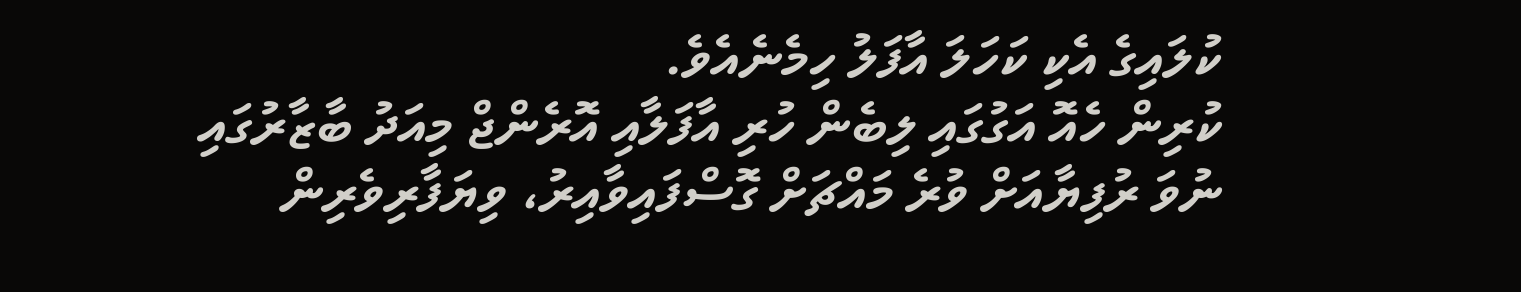ކުލައިގެ އެކި ކަހަލަ އާފަލު ހިމެނެއެވެ.
ކުރިން ހެއޮ އަގުގައި ލިބެން ހުރި އާފަލާއި އޮރެންޖް މިއަދު ބާޒާރުގައި ނުވަ ރުފިޔާއަށް ވުރެ މައްޗަށް ގޮސްފައިވާއިރު، ވިޔަފާރިވެރިން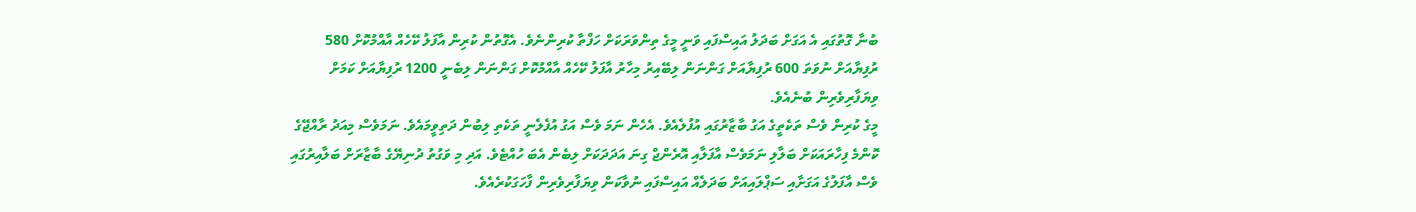ބުނާ ގޮތުގައި އެ އަގަށް ބަދަލު އައިސްފައި ވަނީ މީގެ ތިންވަރަކަށް ހަފްތާ ކުރިންނެވެ. އެގޮތުން ކުރިން އާފަލު ކޭހެއް އާއްމުކޮށް 580 ރުފިޔާއަށް ނުވަތަ 600 ރުފިޔާއަށް ގަންނަން ލިބޭއިރު މިހާރު އާފަލު ކޭހެއް އާއްމުކޮށް ގަންނަން ލިބެނީ 1200 ރުފިޔާއަށް ކަމަށް ވިޔަފާރިވެރިން ބުނެއެވެ.
މީގެ ކުރިން ވެސް ތަކެތީގެ އަގު ބާޒާރުގައި އުފުލެއެވެ. އެހެން ނަމަ ވެސް އަގު އުފެލެނީ ތަކެތި ލިބުން ދަތިވީމައެވެ. ނަމަވެސް މިއަދު ރާއްޖޭގެ ކޮންމެ ފިހާރައަކަށް ބަލާލި ނަމަވެސް އާފަލާއި އޮރެންޖް ގިނަ އަދަދަކަށް ލިބެން އެބަ ހުއްޓެވެ. އަދި މި ވަގުތު ދުނިޔޭގެ ބާޒާރަށް ބަލާއިރުގައި ވެސް އާފަލުގެ އަގަށާއި ސަޕްލައިއަށް ބަދަލެއް އައިސްފައި ނުވާކަން ވިޔަފާރިވެރިން ފާހަގަކުރެއެވެ.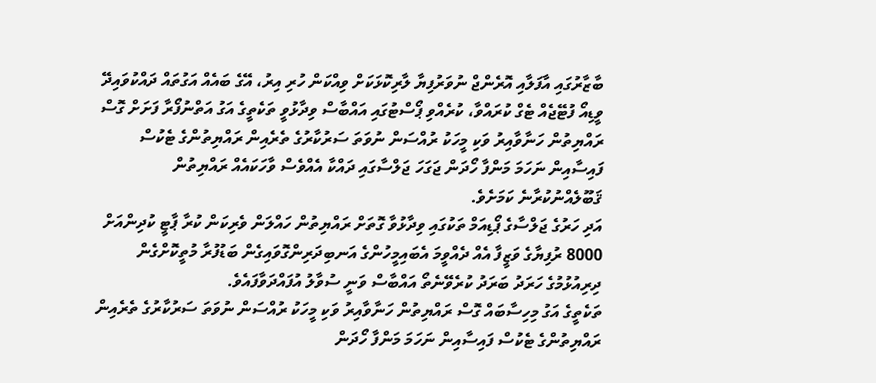ބާޒާރުގައި އާފަލާއި އޮރެންޖް ނުވަރުފިޔާ ލާރިކޮޅަކަށް ވިއްކަން ހުރި އިރު، އޭގެ ބައެއް އަގުތައް ދައްކުވައިދޭ ވީޑިއޯ ފުޓޭޖެއް ޓެގް ކުރައްވާ، ކުރެއްވި ޕޯސްޓުގައި އައްބާސް ވިދާޅުވީ ތަކެތީގެ އަގު އަތްނުފޯރާ ފަށަށް ގޮސް ރައްޔިތުން ހަނާވާއިރު ވަކި މީހަކު ރުއްސަން ނުވަތަ ސަރުކާރުގެ ތެރެއިން ރައްޔިތުންގެ ޓެކުސް ފައިސާއިން ނަހަމަ މަންފާ ހޯދަން ޖަގަހަ ޖަލްސާގައި ދައްކާ އެއްވެސް ވާހަކައެއް ރައްޔިތުން ޤަބޫލެއްނުކުރާނެ ކަމަށެވެ.
އަދި ހަރުގެ ޖަލްސާގެ ޕޯޑިއަމް ތަކުގައި ވިދާޅުވާ ގޮތަށް ރައްޔިތުން ހައްލަން ވެރިކަން ކުރާ ޕާޓީ ކުދިންއަށް 8000 ރުފިޔާގެ ވަޒީފާ އެއް ދެއްވީމަ އެބައިމީހުންގެ އަނބިދަރިންގޮވައިގެން ބަޑުފުރާ މުތީކޮށްގެން ދިރިއުޅުމުގެ ހަރަދު ބަރަދު ކުރެވޭނެތޯ އައްބާސް ވަނީ ސުވާލު އުފައްދަވާފައެވެ.
ތަކެތީގެ އަގު މިހިސާބައް ގޮސް ރައްޔިތުން ހަނާވާއިރު ވަކި މީހަކު ރުއްސަން ނުވަތަ ސަރުކާރުގެ ތެރެއިން ރައްޔިތުންގެ ޓެކުސް ފައިސާއިން ނަހަމަ މަންފާ ހޯދަން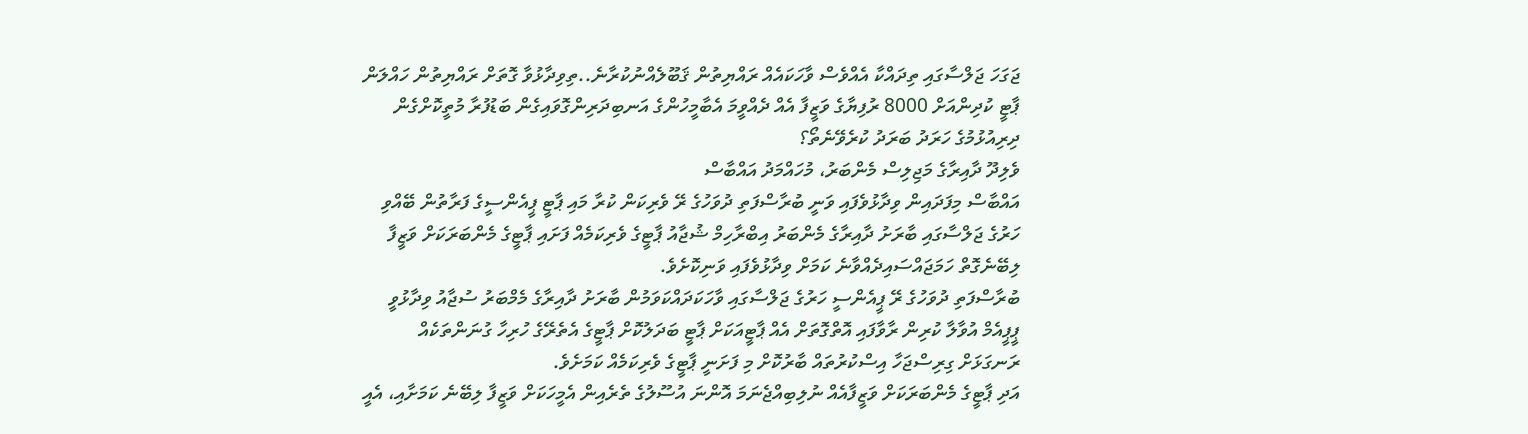ޖަގަހަ ޖަލްސާގައި ތިދައްކާ އެއްވެސް ވާހަކައެއް ރައްޔިތުން ޤަބޫލެއްނުކުރާނެ..ތިވިދާޅުވާ ގޮތަށް ރައްޔިތުން ހައްލަން ޕާޓީ ކުދިންއަށް 8000 ރުފިޔާގެ ވަޒީފާ އެއް ދެއްވީމަ އެބާމީހުންގެ އަނބިދަރިންގޮވައިގެން ބަޑުފުރާ މުތީކޮށްގެން ދިރިއުޅުމުގެ ހަރަދު ބަރަދު ކުރެވޭނެތޯ؟
ވެލިދޫ ދާއިރާގެ މަޖިލިސް މެންބަރު، މުހައްމަދު އައްބާސް
އައްބާސް މިފަދައިން ވިދާޅުވެފައި ވަނީ ބުރާސްފަތި ދުވަހުގެ ރޭ ވެރިކަން ކުރާ މައި ޕާޓީ ޕީއެންސީގެ ފަރާތުން ބޭއްވި ހަރުގެ ޖަލްސާގައި ބާރަށު ދާއިރާގެ މެންބަރު އިބްރާހިމް ޝުޖާއު ޕާޓީގެ ވެރިކަމެއް ފަށައި ޕާޓީގެ މެންބަރަކަށް ވަޒީފާ ލިބޭނެގޮތް ހަމަޖައްސައިދެއްވާނެ ކަމަށް ވިދާޅުވެފައި ވަނިކޮށެވެ.
ބުރާސްފަތި ދުވަހުގެ ރޭ ޕީއެންސީ ހަރުގެ ޖަލްސާގައި ވާހަކަދައްކަވަމުން ބާރަށު ދާއިރާގެ މެމްބަރު ސުޖާއު ވިދާޅުވީ ޕީޕީއެމް އުވާލާ ކުރިން ރާވާފައި އޮތްގޮތަށް އެއް ޕާޓީއަކަށް ޕާޓީ ބަދަލުކޮށް ޕާޓީގެ އެތެރޭގެ ހުރިހާ ގުނަންތަކެއް ރަނގަޅަށް ގިރިސްޖަހާ އިސްކުރުތައް ބާރުކޮށް މި ފަށަނީ ޕާޓީގެ ވެރިކަމެއް ކަމަށެވެ.
އަދި ޕާޓީގެ މެންބަރަކަށް ވަޒީފާއެއް ނުލިބިއްޖެނަމަ އޮންނަ އުސޫލުގެ ތެރެއިން އެމީހަކަށް ވަޒީފާ ލިބޭނެ ކަމަށާއި، އެއީ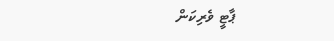ޕާޓީ ވެރިކަން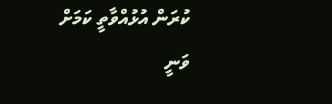ކުރަން އުޅުއްވާތީ ކަމަށް ވަނީ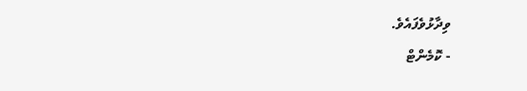ވިދާޅުވެފައެވެ.
- ކޮމެންޓް